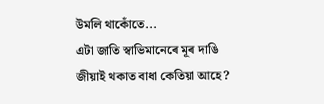উমলি থাকোঁতে...
এটা জাতি স্বাভিমানেৰে মূৰ দাঙি জীয়াই থকাত বাধা কেতিয়া আহে?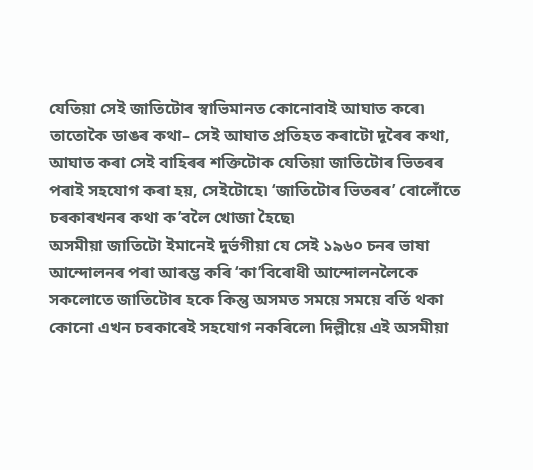যেতিয়া সেই জাতিটোৰ স্বাভিমানত কোনোবাই আঘাত কৰে৷ তাতোকৈ ডাঙৰ কথা– সেই আঘাত প্ৰতিহত কৰাটো দূৰৈৰ কথা, আঘাত কৰা সেই বাহিৰৰ শক্তিটোক যেতিয়া জাতিটোৰ ভিতৰৰ পৰাই সহযোগ কৰা হয়, সেইটোহে৷ ‘জাতিটোৰ ভিতৰৰ’ বোলোঁতে চৰকাৰখনৰ কথা ক’বলৈ খোজা হৈছে৷
অসমীয়া জাতিটো ইমানেই দুৰ্ভগীয়া যে সেই ১৯৬০ চনৰ ভাষা আন্দোলনৰ পৰা আৰম্ভ কৰি ‘কা’বিৰোধী আন্দোলনলৈকে সকলোতে জাতিটোৰ হকে কিন্তু অসমত সময়ে সময়ে বৰ্তি থকা কোনো এখন চৰকাৰেই সহযোগ নকৰিলে৷ দিল্লীয়ে এই অসমীয়া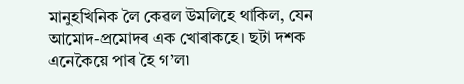মানুহখিনিক লৈ কেৱল উমলিহে থাকিল, যেন আমোদ-প্ৰমোদৰ এক খোৰাকহে। ছটা দশক এনেকৈয়ে পাৰ হৈ গ’ল৷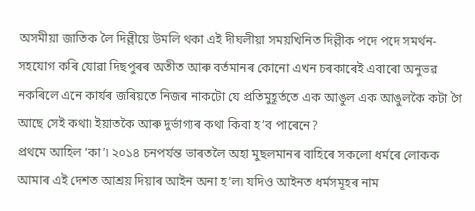অসমীয়া জাতিক লৈ দিল্লীয়ে উমলি থকা এই দীঘলীয়া সময়খিনিত দিল্লীক পদে পদে সমৰ্থন-সহযোগ কৰি যোৱা দিছপুৰৰ অতীত আৰু বৰ্তমানৰ কোনো এখন চৰকাৰেই এবাৰো অনুভৱ নকৰিলে এনে কাৰ্যৰ জৰিয়তে নিজৰ নাকটো যে প্ৰতিমুহূৰ্ততে এক আঙুল এক আঙুলকৈ কটা গৈ আছে সেই কথা৷ ইয়াতকৈ আৰু দুৰ্ভাগ্যৰ কথা কিবা হ’ব পাৰেনে?
প্ৰথমে আহিল ‘কা’৷ ২০১৪ চনপৰ্যন্ত ভাৰতলৈ অহা মুছলমানৰ বাহিৰে সকলো ধৰ্মৰে লোকক আমাৰ এই দেশত আশ্ৰয় দিয়াৰ আইন অনা হ’ল৷ যদিও আইনত ধৰ্মসমূহৰ নাম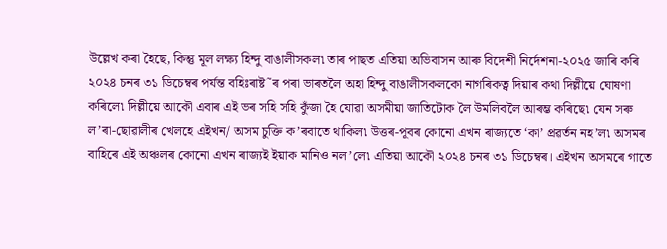উল্লেখ কৰা হৈছে, কিন্তু মূল লক্ষ্য হিন্দু বাঙালীসকল৷ তাৰ পাছত এতিয়া অভিবাসন আৰু বিদেশী নিৰ্দেশনা-২০২৫ জাৰি কৰি ২০২৪ চনৰ ৩১ ডিচেম্বৰ পৰ্যন্ত বহিঃৰাষ্ট˜ৰ পৰা ভাৰতলৈ অহা হিন্দু বাঙালীসকলকো নাগৰিকত্ব দিয়াৰ কথা দিল্লীয়ে ঘোষণা কৰিলে৷ দিল্লীয়ে আকৌ এবাৰ এই ভৰ সহি সহি কুঁজা হৈ যোৱা অসমীয়া জাতিটোক লৈ উমলিবলৈ আৰম্ভ কৰিছে৷ যেন সৰু ল’ৰা-ছোৱালীৰ খেলহে এইখন/ অসম চুক্তি ক’ৰবাতে থাকিল৷ উত্তৰ-পূবৰ কোনো এখন ৰাজ্যতে ‘কা’ প্ৰৱৰ্তন নহ’ল৷ অসমৰ বাহিৰে এই অঞ্চলৰ কোনো এখন ৰাজ্যই ইয়াক মানিও নল’লে৷ এতিয়া আকৌ ২০২৪ চনৰ ৩১ ডিচেম্বৰ। এইখন অসমৰে গাতে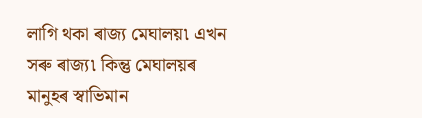লাগি থকা ৰাজ্য মেঘালয়৷ এখন সৰু ৰাজ্য৷ কিন্তু মেঘালয়ৰ মানুহৰ স্বাভিমান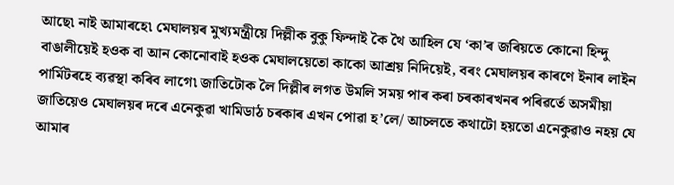আছে৷ নাই আমাৰহে৷ মেঘালয়ৰ মুখ্যমন্ত্ৰীয়ে দিল্লীক বুকু ফিন্দাই কৈ থৈ আহিল যে ‘কা’ৰ জৰিয়তে কোনো হিন্দু বাঙালীয়েই হওক বা আন কোনোবাই হওক মেঘালয়েতো কাকো আশ্ৰয় নিদিয়েই, বৰং মেঘালয়ৰ কাৰণে ইনাৰ লাইন পাৰ্মিটৰহে ব্যৱস্থা কৰিব লাগে৷ জাতিটোক লৈ দিল্লীৰ লগত উমলি সময় পাৰ কৰা চৰকাৰখনৰ পৰিৱৰ্তে অসমীয়া জাতিয়েও মেঘালয়ৰ দৰে এনেকুৱা খামিডাঠ চৰকাৰ এখন পোৱা হ’লে/ আচলতে কথাটো হয়তো এনেকুৱাও নহয় যে আমাৰ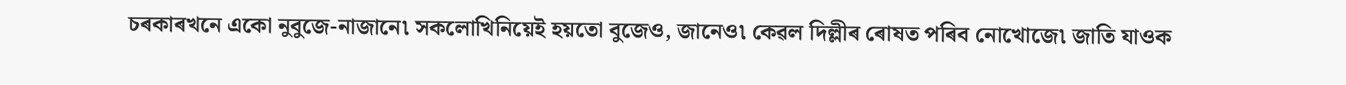চৰকাৰখনে একো নুবুজে-নাজানে৷ সকলোখিনিয়েই হয়তো বুজেও, জানেও৷ কেৱল দিল্লীৰ ৰোষত পৰিব নোখোজে৷ জাতি যাওক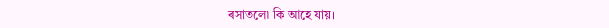ৰসাতলে৷ কি আহে যায়।